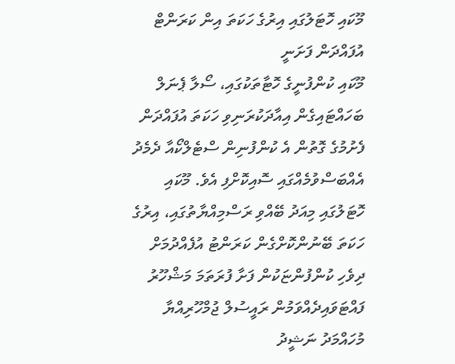މޫކައި ހޮޓަލުގައި އިރުގެ ހަކަތަ އިން ކަރަންޓް އުފައްދަން ފަށަނީ
މޫކައި ކުންފުނީގެ ހޮޓާތަކުގައި، ސޯލާ ޕެނަލް ބަހައްޓައިގެން އިއާދަކުރަނިވި ހަކަތަ އުފައްދަން ފެށުމުގެ ގޮތުން އެ ކުންފުނިން ސްޓެލްކޯއާ ދެމެދު އެއްބަސްވުމެއްގައި ސޮއިކޮށްފި އެވެ. މޫކައި ހޮޓަލުގައި މިއަދު ބޭއްވި ރަސްމިއްޔާތުގައި، އިރުގެ ހަކަތަ ބޭނުންކޮށްގެން ކަރަންޓު އުފެއްދުމަށް ދިވެހި ކުންފުންޏަކުން ފަށާ ފުރަތަމަ މަޝްހޫރު ފައްޓަވައިދެއްވަމުން ރައީސުލް ޖުމްހޫރިއްޔާ މުހައްމަދު ނަޝީދު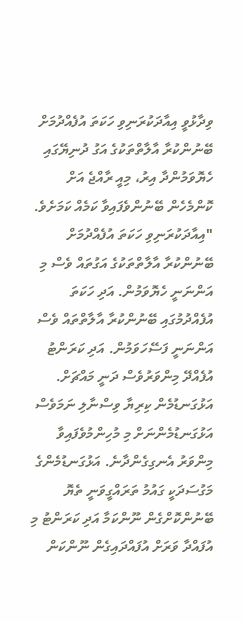ވިދާޅުވީ އިއާދަކުރަނިވި ހަކަތަ އުފެއްދުމަށް ބޭނުންކުރާ އާލާތްތަކުގެ އަގު ދުނިޔޭގައި ހެޔޮވަމުންދާ އިރު، މިއީ ރާއްޖެ އަށް ކޮންމެހެން ބޭނުންވެފައިވާ ކަމެއް ކަމަށެވެ. "އިއާދަކުރަނިވި ހަކަތަ އުފެއްދުމަށް ބޭނުންކުރާ އާލާތްތަކުގެ އަގުތައް ވެސް މި އަންނަނީ ހެޔޮވަމުން. އަދި ހަކަތަ އުފެއްދުމުގައި ބޭނުންކުރާ އާލާތްތައް ވެސް އަންނަނީ ފަސޭހަވަމުން. އަދި ކަރަންޓު އުފެއްދޭ މިންވަރުވެސް ދަނީ މައްޗަށް. އަޅުގަނޑުމެން ކިރިޔާ ވިސްނާލި ނަމަވެސް އަޅުގަނޑުމެންނަށް މި މުހިންމުވެފައިވާ މިންވަރު އެނގިގެންދާނެ. އަޅުގަނޑުމެންގެ މަގުސަދަކީ ގައުމު ތަރައްގީވަނީ ތެޔޮ ބޭނުންކޮށްގެން ނޫންކަމާ އަދި ކަރަންޓު މި އުފައްދާ ވަރަށް އުފައްދައިގެން ނޫންކަން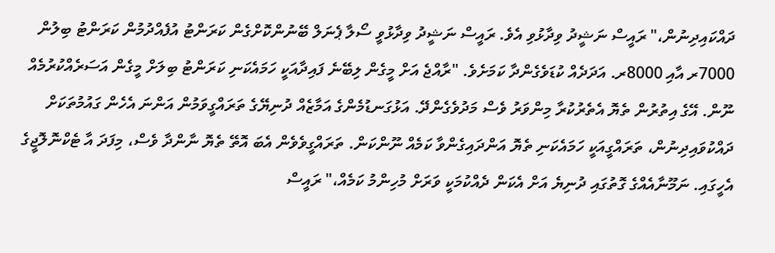ދައްކައިދިނުން،" ރައީސް ނަޝީދު ވިދާޅުވި އެވެ. ރައީސް ނަޝީދު ވިދާޅުވީ ސޯލާ ޕެނަލް ބޭނުންކޮށްގެން ކަރަންޓު އުފެއްދުމުން ކަރަންޓު ބިލުން 7000ރ އާއި 8000ރ. އަދަދެއް ކުޑަވެގެންދާ ކަމަށެވެ. "ރާއްޖެ އަށް މީގެން ލިބޭނެ ފައިދާއަކީ ހަމައެކަނި ކަރަންޓު ބިލަށް މީގެން އަސަރެއްކުރުމެއް ނޫން. އޭގެ އިތުރުން ތެޔޮ އެތެރުކުރާ މިންވަރު ވެސް މަދުވެގެންދޭ. އަޅުގަނޑުމެންގެ އަމާޒެއް ދުނިޔޭގެ ތަރައްގީވަމުން އަންނަ އެހެން ގައުމުތަކަށް ދައްކުވައިދިނުން، ތަރައްގީއަކީ ހަމައެކަނި ތެޔޮ އަންދައިގެންވާ ކަމެއް ނޫންކަން. ތަރައްގީވެވެން އެބަ އޮތޭ ތެޔޮ ނާންދާ ވެސް، މިފަދަ އާ ޓެކްނޮލޮޖީގެ އެހީގައި. ނަމޫނާއެއްގެ ގޮތުގައި ދުނިޔެ އަށް އެކަން ދެއްކުމަކީ ވަރަށް މުހިންމު ކަމެއް،" ރައީސް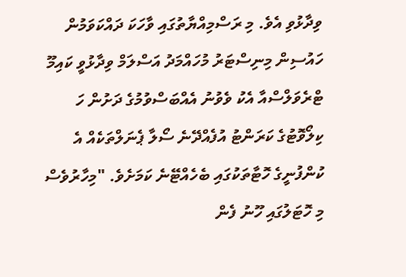ވިދާޅުވި އެވެ. މި ރަސްމިއްޔާތުގައި ވާހަކަ ދައްކަވަމުން ހައުސިން މިނިސްޓަރު މުހައްމަދު އަސްލަމް ވިދާޅުވީ ކައިމޫ ޓްރެވަލްސްއާ އެކު ވެވުނު އެއްބަސްވުމުގެ ދަށުން ހަ ކިލޯވޮޓުގެ ކަރަންޓު އުފެއްދޭނެ ސޯލާ ޕެނަލްތަކެއް އެ ކުންފުނީގެ ހޮޓާތަކުގައި ބެހެއްޓޭނެ ކަމަށެވެ. "މިހާރުވެސް މި ހޮޓަލުގައި ހޫނު ފެން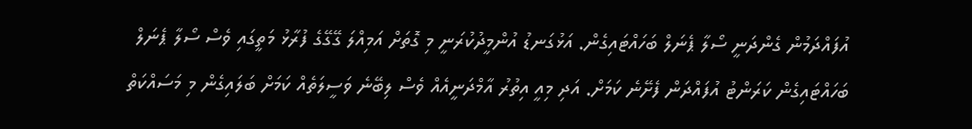އުފައްދަމުން ގެންދަނީ ސޯލާ ޕެނަލް ބަހައްޓައިގެން. އަޅުގަނޑު އުންމީދުކުރަނީ މި ގޮތަށް އަމިއްލަ ގޭގޭގެ ފުރާޅު މަތީގައި ވެސް ސޯލާ ޕެނަލް ބަހައްޓައިގެން ކަރަންޓު އުފައްދަން ފެށޭނެ ކަމަށް. އަދި މިއީ އިތުރު އާމްދަނީއެއް ވެސް ލިބޭނެ ވަސީލަތެއް ކަމަށް ބަލައިގެން މި މަސައްކަތް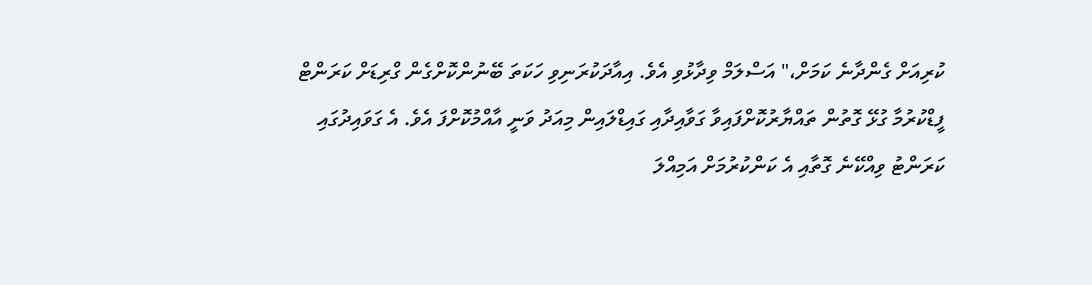ކުރިއަށް ގެންދާނެ ކަމަށް،" އަސްލަމް ވިދާޅުވި އެވެ. އިއާދަކުރަނިވި ހަކަތަ ބޭނުންކޮށްގެން ގްރިޑަށް ކަރަންޓް ފީޑްކުރުމާ ގުޅޭ ގޮތުން ތައްޔާރުކޮށްފައިވާ ގަވާއިދާއި ގައިޑްލައިން މިއަދު ވަނީ އާއްމުކޮށްފަ އެވެ. އެ ގަވައިދުގައި ކަރަންޓު ވިއްކޭނެ ގޮތާއި އެ ކަންކުރުމަށް އަމިއްލަ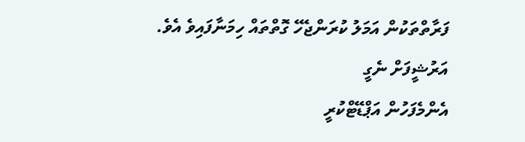ފަރާތްތަކުން އަމަލު ކުރަންޖެހޭ ގޮތްތައް ހިމަނާފައިވެ އެވެ.
އަރުޝީފަށް ނެގީ
އެންމެފަހުން އަޕްޑޭޓްކުރީ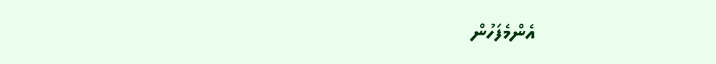އެންމެފަހުން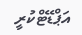އަޕްޑޭޓްކުރީ